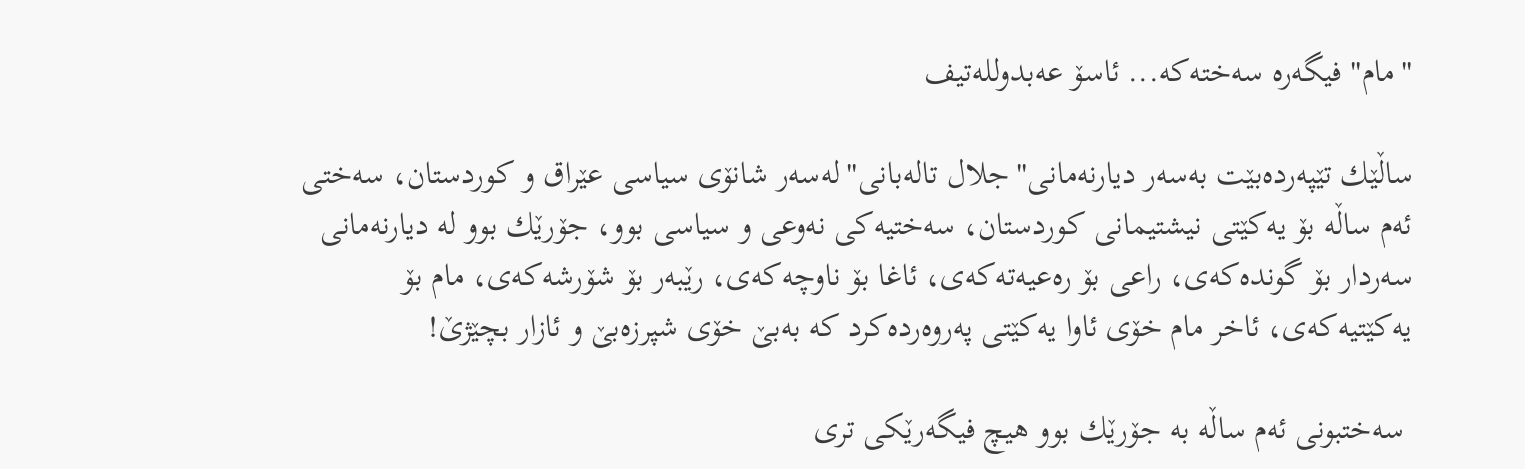"مام" فیگه‌ره‌ سه‌خته‌كه‌... ئاسۆ عه‌بدولله‌تیف

ساڵێك تێپه‌رده‌بێت به‌سه‌ر دیارنه‌مانی"جلال تاله‌بانی"له‌سه‌ر شانۆی سیاسی عێراق و كوردستان، سه‌ختی ئه‌م ساڵه‌ بۆ یه‌كێتی نیشتیمانی كوردستان، سه‌ختیه‌كی نه‌وعی و سیاسی بوو، جۆرێك بوو له‌ دیارنه‌مانی سه‌ردار بۆ گونده‌كه‌ی، راعی بۆ ره‌عیه‌ته‌كه‌ی، ئاغا بۆ ناوچه‌كه‌ی، رێبه‌ر بۆ شۆرشه‌كه‌ی، مام بۆ یه‌كێتیه‌كه‌ی، ئاخر مام خۆی ئاوا یه‌كێتی په‌روه‌رده‌كرد كه‌ به‌بێ خۆی شپرزه‌بێ و ئازار بچێژێ!

 سه‌ختبونی ئه‌م ساڵه‌ به‌ جۆرێك بوو هیچ فیگه‌رێكی تری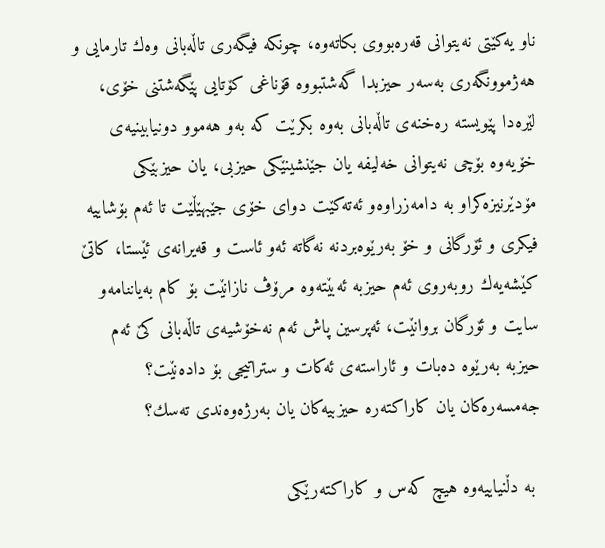ناو یه‌كێتی نه‌یتوانی قه‌ره‌بووی بكاته‌وه‌، چونكه‌ فیگه‌ری تاڵه‌بانی وه‌ك تارمایی و هه‌ژموونگه‌ری به‌سه‌ر حیزبدا گه‌شتبووه‌ قۆناغی كۆتایی پێگه‌شتنی خۆی، لێره‌دا پێویسته‌ ره‌خنه‌ی تاڵه‌بانی به‌وه‌ بكرێت كه‌ به‌و هه‌موو دونیابینیه‌ی خۆیه‌وه‌ بۆچی نه‌یتوانی خه‌لیفه‌ یان جێنشینێكی حیزبی، یان حیزبێكی مۆدێرنیزه‌كراو به‌ دامه‌زراوه‌و ئه‌ته‌كێت دوای خۆی جێبهێڵێت تا ئه‌م بۆشاییه‌ فیكری و ئۆرگانی و خۆ به‌رێوه‌بردنه‌ نه‌گاته‌ ئه‌و ئاست و قه‌یرانه‌ی ئێستا، كاتێ كێشه‌یه‌ك روبه‌روی ئه‌م حیزبه‌ ئه‌بێته‌وه‌ مرۆڤ نازانێت بۆ كام به‌یاننامه‌و سایت و ئۆرگان بروانێت، ئه‌پرسین پاش ئه‌م نه‌خۆشیه‌ی تاڵه‌بانی كێ ئه‌م حیزبه‌ به‌رێوه‌ ده‌بات و ئاراسته‌ی ئه‌كات و ستراتیجی بۆ داده‌نێت؟ جه‌مسه‌ره‌كان یان كاراكته‌ره‌ حیزبیه‌كان یان به‌رژه‌وه‌ندی ته‌سك؟

 به‌ دڵنیاییه‌وه‌ هیچ كه‌س و كاراكته‌رێكی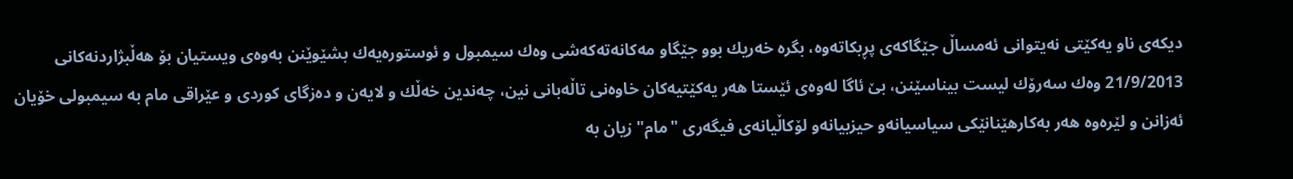دیكه‌ی ناو یه‌كێتی نه‌یتوانی ئه‌مساڵ جێگاكه‌ی پڕبكاته‌وه‌، بگره‌ خه‌ریك بوو جێگاو مه‌كانه‌ته‌كه‌شی وه‌ك سیمبول و ئوستوره‌یه‌ك بشێوێنن به‌وه‌ی ویستیان بۆ هه‌ڵبژاردنه‌كانی 21/9/2013 وه‌ك سه‌رۆك لیست بیناسێنن، بێ ئاگا له‌وه‌ی ئێستا هه‌ر یه‌كێتیه‌كان خاوه‌نی تاڵه‌بانی نین، چه‌ندین خه‌ڵك و لایه‌ن و ده‌زگای كوردی و عێراقی مام به‌ سیمبولی خۆیان ئه‌زانن و لێره‌وه‌ هه‌ر به‌كارهێنانێكی سیاسیانه‌و حیزبیانه‌و لۆكاڵیانه‌ی فیگه‌ری "مام" زیان به‌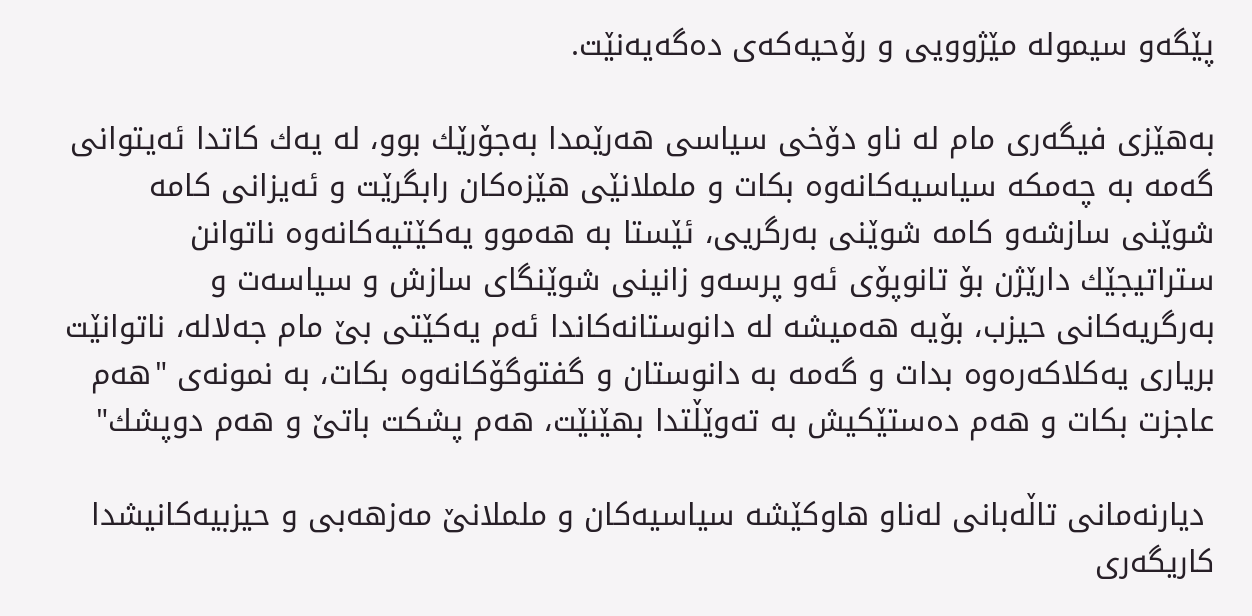پێگه‌و سیموله‌ مێژوویی و رۆحیه‌كه‌ی ده‌گه‌یه‌نێت.

به‌هێزی فیگه‌ری مام له‌ ناو دۆخی سیاسی هه‌رێمدا به‌جۆرێك بوو، له‌ یه‌ك كاتدا ئه‌یتوانی گه‌مه‌ به‌ چه‌مكه‌ سیاسیه‌كانه‌وه‌ بكات و ململانێی هێزه‌كان رابگرێت و ئه‌یزانی كامه‌ شوێنی سازشه‌و كامه‌ شوێنی به‌رگریی، ئێستا به‌ هه‌موو یه‌كێتیه‌كانه‌وه‌ ناتوانن ستراتیجێك دارێژن بۆ تانوپۆی ئه‌و پرسه‌و زانینی شوێنگای سازش و سیاسه‌ت و به‌رگریه‌كانی حیزب، بۆیه‌ هه‌میشه‌ له‌ دانوستانه‌كاندا ئه‌م یه‌كێتی بێ مام جه‌لاله‌، ناتوانێت بریاری یه‌كلاكه‌ره‌وه‌ بدات و گه‌مه‌ به‌ دانوستان و گفتوگۆكانه‌وه‌ بكات، به‌ نمونه‌ی "هه‌م عاجزت بكات و هه‌م ده‌ستێكیش به‌ ته‌وێڵتدا بهێنێت، هه‌م پشكت باتێ و هه‌م دوپشك"

 دیارنه‌مانی تاڵه‌بانی له‌ناو هاوكێشه‌ سیاسیه‌كان و ململانێ مه‌زهه‌بی و حیزبیه‌كانیشدا كاریگه‌ری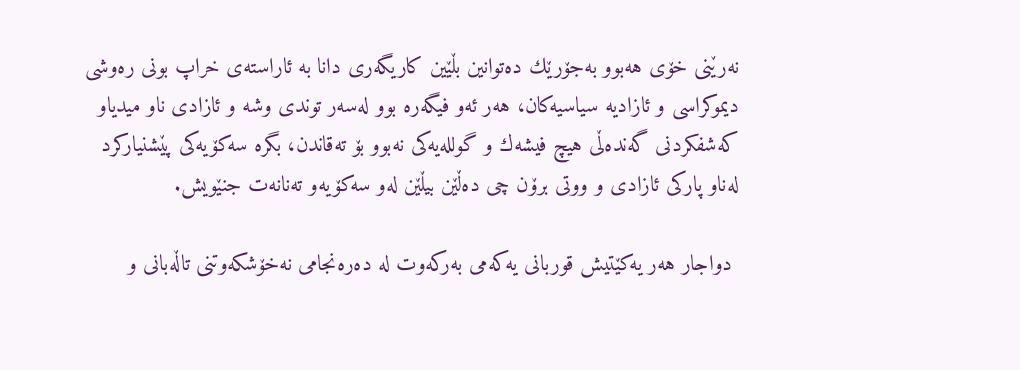نه‌رێنی خۆی هه‌بوو به‌جۆرێك ده‌توانین بڵێین كاریگه‌ری دانا به‌ ئاراسته‌ی خراپ بونی ره‌وشی دیموكراسی و ئازادیه‌ سیاسیه‌كان، هه‌ر ئه‌و فیگه‌ره‌ بوو له‌سه‌ر توندی وشه‌ و ئازادی ناو میدیاو كه‌شفكردنی گه‌نده‌ڵی هیچ فیشه‌ك و گولله‌یه‌كی نه‌بوو بۆ ته‌قاندن، بگره‌ سه‌كۆیه‌كی پێشنیاركرد له‌ناو پاركی ئازادی و ووتی برۆن چی ده‌ڵێن بیڵێن له‌و سه‌كۆیه‌و ته‌نانه‌ت جنێویش.

 دواجار هه‌ر یه‌كێتیش قوربانی یه‌كه‌می به‌ركه‌وت له‌ ده‌ره‌نجامی نه‌خۆشكه‌وتنی تاڵه‌بانی و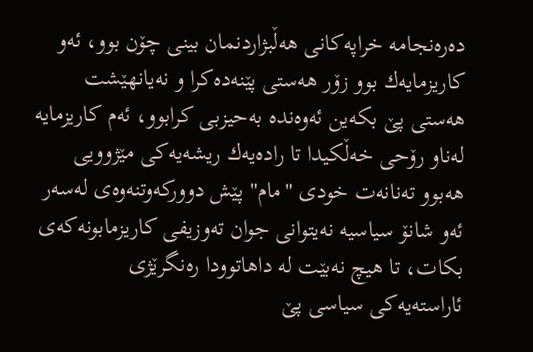ده‌ره‌نجامه‌ خراپه‌كانی هه‌ڵبژاردنمان بینی چۆن بوو، ئه‌و كاریزمایه‌ك بوو زۆر هه‌ستی پێنه‌ده‌كرا و نه‌یانهێشت هه‌ستی پێ بكه‌ین ئه‌وه‌نده‌ به‌حیزبی كرابوو، ئه‌م كاریزمایه‌ له‌ناو رۆحی خه‌ڵكیدا تا راده‌یه‌ك ریشه‌یه‌كی مێژوویی هه‌بوو ته‌نانه‌ت خودی "مام" پێش دووركه‌وتنه‌وه‌ی له‌سه‌ر ئه‌و شانۆ سیاسیه‌ نه‌یتوانی جوان ته‌وزیفی كاریزمابونه‌كه‌ی بكات، تا هیچ نه‌بێت له‌ داهاتوودا ره‌نگرێژی ئاراسته‌یه‌كی سیاسی پێ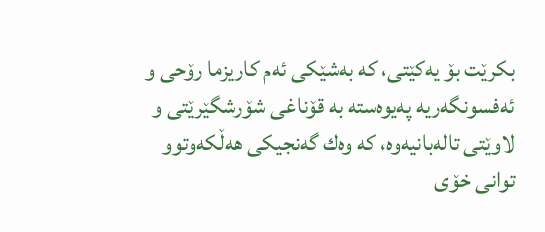بكرێت بۆ یه‌كێتی، كه‌ به‌شێكی ئه‌م كاریزما رۆحی و ئه‌فسونگه‌ریه‌ په‌یوه‌سته‌ به‌ قۆناغی شۆرشگێرێتی و لاوێتی تاله‌بانیه‌وه‌، كه‌ وه‌ك گه‌نجیكی هه‌ڵكه‌وتوو توانی خۆی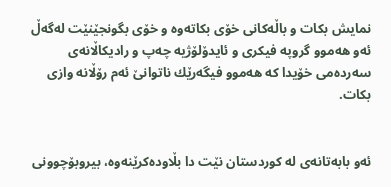نمایش بكات و باڵه‌كانی خۆی بكاته‌وه‌ و خۆی بگونجێنێت له‌گه‌ڵ ئه‌و هه‌موو گروپه‌ فیكری و ئایدۆلۆژیه‌ چه‌پ و رادیكاڵانه‌ی سه‌رده‌می خۆیدا كه‌ هه‌موو فیگه‌رێك ناتوانێ ئه‌م رۆڵانه‌ وازی بكات.


ئه‌و بابه‌تانه‌ی له‌ کوردستان نێت دا بڵاوده‌کرێنه‌وه‌، بیروبۆچوونی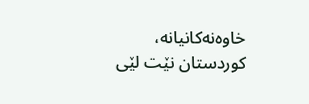خاوه‌نه‌کانیانه‌، کوردستان نێت لێی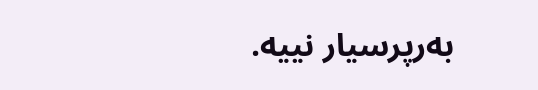به‌رپرسیار نییه‌.